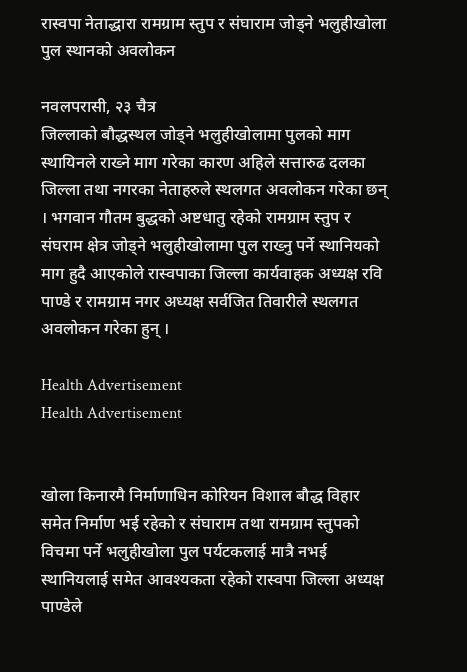रास्वपा नेताद्धारा रामग्राम स्तुप र संघाराम जोड्ने भलुहीखोला पुल स्थानको अवलोकन

नवलपरासी, २३ चैत्र
जिल्लाको बौद्धस्थल जोड्ने भलुहीखोलामा पुलको माग स्थायिनले राख्ने माग गरेका कारण अहिले सत्तारुढ दलका जिल्ला तथा नगरका नेताहरुले स्थलगत अवलोकन गरेका छन् । भगवान गौतम बुद्धको अष्टधातु रहेको रामग्राम स्तुप र संघराम क्षेत्र जोड्ने भलुहीखोलामा पुल राख्नु पर्ने स्थानियको माग हुदै आएकोले रास्वपाका जिल्ला कार्यवाहक अध्यक्ष रवि पाण्डे र रामग्राम नगर अध्यक्ष सर्वजित तिवारीले स्थलगत अवलोकन गरेका हुन् ।

Health Advertisement
Health Advertisement


खोला किनारमै निर्माणाधिन कोरियन विशाल बौद्ध विहार समेत निर्माण भई रहेको र संघाराम तथा रामग्राम स्तुपको विचमा पर्ने भलुहीखोला पुल पर्यटकलाई मात्रै नभई स्थानियलाई समेत आवश्यकता रहेको रास्वपा जिल्ला अध्यक्ष पाण्डेले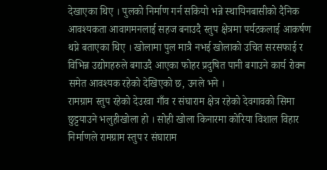देखाएका थिए । पुलको निर्माण गर्न सकियो भन्ने स्थायिनबासीको दैनिक आवश्यकता आवागमनलाई सहज बनाउदै स्तुप क्षेत्रमा पर्यटकलाई आकर्षण थप्ने बताएका थिए । खोलामा पुल मात्रै नभई खोलाको उचित सरसफाई र विभिन्न उद्योगहरुले बगाउदै आएका फोहर प्रदुषित पानी बगाउने कार्य रोक्न समेत आवश्यक रहेको देखिएको छ, उनले भने ।
रामग्राम स्तुप रहेको देउरवा गाँव र संघाराम क्षेत्र रहेको देवगावको सिमा छुट्टयाउने भलुहीखोला हो । सोही खोला किनारमा कोरिया विशाल विहार निर्माणले रामग्राम स्तुप र संघाराम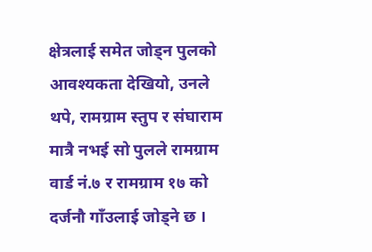क्षेत्रलाई समेत जोड्न पुलको आवश्यकता देखियो, उनले थपे, रामग्राम स्तुप र संघाराम मात्रै नभई सो पुलले रामग्राम वार्ड नं.७ र रामग्राम १७ को दर्जनौ गाँउलाई जोड्ने छ ।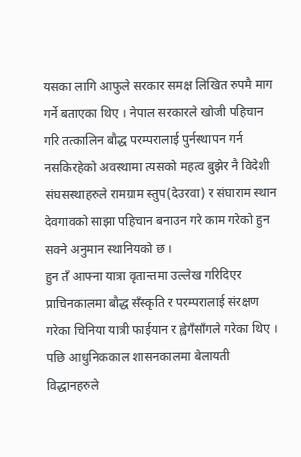यसका लागि आफुले सरकार समक्ष लिखित रुपमै माग गर्ने बताएका थिए । नेपाल सरकारले खोजी पहिचान गरि तत्कालिन बौद्ध परम्परालाई पुर्नस्थापन गर्न नसकिरहेको अवस्थामा त्यसको महत्व बुझेर नै विदेशी संघसस्थाहरुले रामग्राम स्तुप(देउरवा) र संघाराम स्थान देवगावको साझा पहिचान बनाउन गरे काम गरेको हुन सक्ने अनुमान स्थानियको छ ।
हुन तँ आफ्ना यात्रा वृतान्तमा उल्लेख गरिदिएर प्राचिनकालमा बौद्ध सँस्कृति र परम्परालाई संरक्षण गरेका चिनिया यात्री फाईयान र ह्वेगँसाँगले गरेका थिए । पछि आधुनिककाल शासनकालमा बेलायती विद्धानहरुले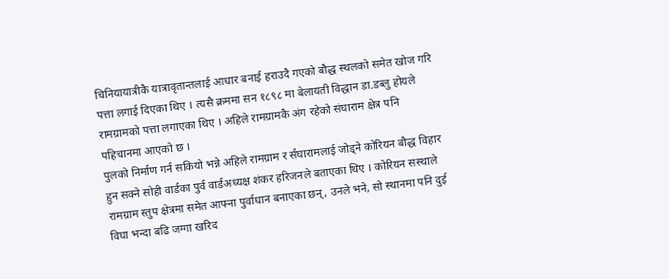चिनियायात्रीकै यात्रावृतान्तलाई आधार बनाई हराउदै गएको बौद्ध स्थलको समेत खोज गरि पत्ता लगाई दिएका थिए । त्यसै क्रममा सन १८९८ मा बेलायती विद्धान डा.डब्लु होयले रामग्रामको पत्ता लगाएका थिए । अहिले रामग्रामकै अंग रहेको संघाराम क्षेत्र पनि पहिचानमा आएको छ ।
पुलको निर्माण गर्न सकियो भन्ने अहिले रामग्राम र र्संघारामलाई जोड्ने कोरियन बौद्ध विहार हुन सक्ने सोही वार्डका पुर्व वार्डअध्यक्ष शंकर हरिजनले बताएका थिए । कोरियन सस्थाले रामग्राम स्तुप क्षेत्रमा समेत आफ्ना पुर्वाधान बनाएका छन्, उनले भने, सो स्थानमा पनि दुई विघा भन्दा बढि जग्गा खरिद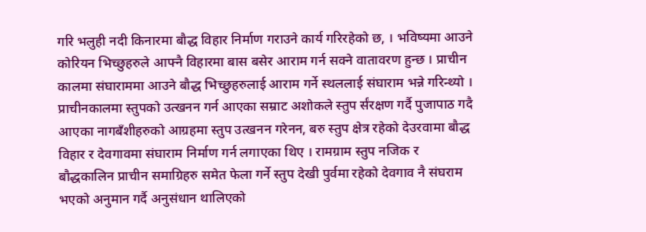गरि भलुही नदी किनारमा बौद्ध विहार निर्माण गराउने कार्य गरिरहेको छ, । भविष्यमा आउने कोरियन भिच्छुहरुले आफ्नै विहारमा बास बसेर आराम गर्न सक्ने वातावरण हुन्छ । प्राचीन कालमा संघाराममा आउने बौद्ध भिच्छुहरुलाई आराम गर्ने स्थललाई संघाराम भन्ने गरिन्थ्यो ।
प्राचीनकालमा स्तुपको उत्खनन गर्न आएका सम्राट अशोकले स्तुप र्संरक्षण गर्दै पुजापाठ गदै आएका नागबँशीहरुको आग्रहमा स्तुप उत्खनन गरेनन, बरु स्तुप क्षेत्र रहेको देउरवामा बौद्ध विहार र देवगावमा संघाराम निर्माण गर्न लगाएका थिए । रामग्राम स्तुप नजिक र बौद्धकालिन प्राचीन समाग्रिहरु समेत फेला गर्ने स्तुप देखी पुर्वमा रहेको देवगाव नै संघराम भएको अनुमान गर्दै अनुसंधान थालिएको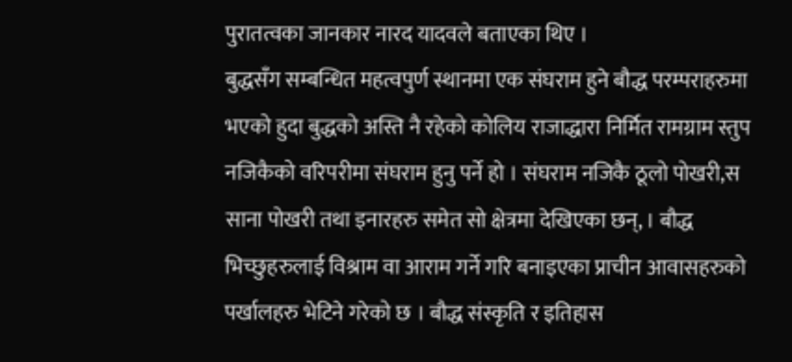पुरातत्वका जानकार नारद यादवले बताएका थिए ।
बुद्धसँग सम्बन्धित महत्वपुर्ण स्थानमा एक संघराम हुने बौद्ध परम्पराहरुमा भएको हुदा बुद्धको अस्ति नै रहेको कोलिय राजाद्धारा निर्मित रामग्राम स्तुप नजिकैको वरिपरीमा संघराम हुनु पर्ने हो । संघराम नजिकै ठूलो पोखरी,स साना पोखरी तथा इनारहरु समेत सो क्षेत्रमा देखिएका छन्, । बौद्ध भिच्छुहरुलाई विश्राम वा आराम गर्ने गरि बनाइएका प्राचीन आवासहरुको पर्खालहरु भेटिने गरेको छ । बौद्ध संस्कृति र इतिहास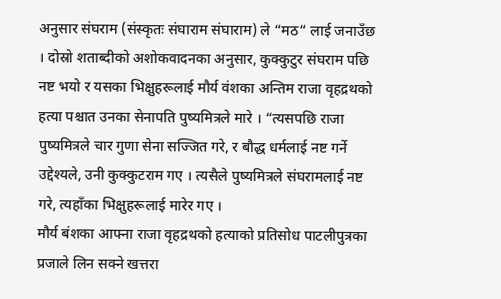अनुसार संघराम (संस्कृतः संघाराम संघाराम) ले “मठ“ लाई जनाउँछ । दोस्रो शताब्दीको अशोकवादनका अनुसार, कुक्कुटुर संघराम पछि नष्ट भयो र यसका भिक्षुहरूलाई मौर्य वंशका अन्तिम राजा वृहद्रथको हत्या पश्चात उनका सेनापति पुष्यमित्रले मारे । “त्यसपछि राजा पुष्यमित्रले चार गुणा सेना सज्जित गरे, र बौद्ध धर्मलाई नष्ट गर्ने उद्देश्यले, उनी कुक्कुटराम गए । त्यसैले पुष्यमित्रले संघरामलाई नष्ट गरे, त्यहाँका भिक्षुहरूलाई मारेर गए ।
मौर्य बंशका आफ्ना राजा वृहद्रथको हत्याको प्रतिसोध पाटलीपुत्रका प्रजाले लिन सक्ने खत्तरा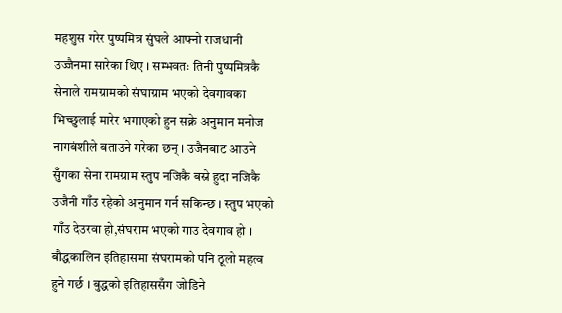महशुस गरेर पुष्पमित्र सुंघले आफ्नो राजधानी उज्जैनमा सारेका थिए । सम्भवतः तिनी पुष्पमित्रकै सेनाले रामग्रामको संघाग्राम भएको देवगावका भिच्छुलाई मारेर भगाएको हुन सक्ने अनुमान मनोज नागबंशीले बताउने गरेका छन् । उजैनबाट आउने सुँगका सेना रामग्राम स्तुप नजिकै बस्ने हुदा नजिकै उजैनी गाँउ रहेको अनुमान गर्न सकिन्छ । स्तुप भएको गाँउ देउरवा हो,संघराम भएको गाउ देवगाव हो ।
बौद्धकालिन इतिहासमा संघरामको पनि ठूलो महत्व हुने गर्छ । बुद्धको इतिहाससँग जोडिने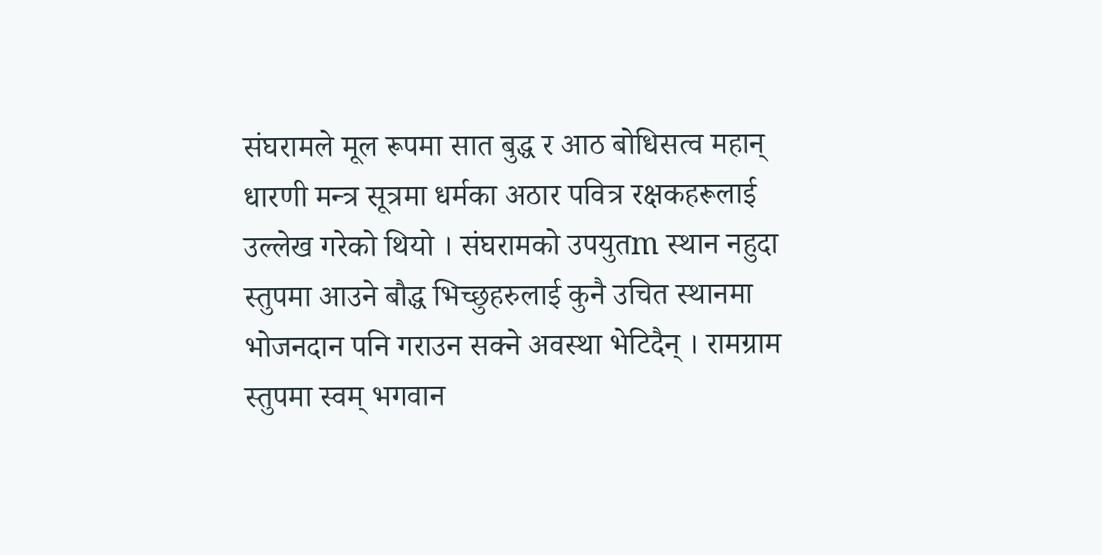संघरामले मूल रूपमा सात बुद्ध र आठ बोधिसत्व महान् धारणी मन्त्र सूत्रमा धर्मका अठार पवित्र रक्षकहरूलाई उल्लेख गरेको थियो । संघरामको उपयुतm स्थान नहुदा स्तुपमा आउने बौद्ध भिच्छुहरुलाई कुनै उचित स्थानमा भोजनदान पनि गराउन सक्ने अवस्था भेटिदैन् । रामग्राम स्तुपमा स्वम् भगवान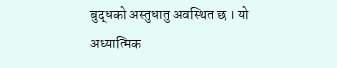बुद्धको अस्तुधातु अवस्थित छ । यो अध्यात्मिक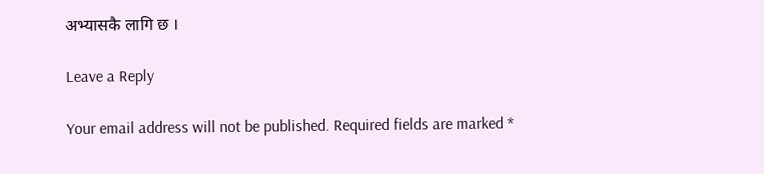अभ्यासकै लागि छ ।

Leave a Reply

Your email address will not be published. Required fields are marked *